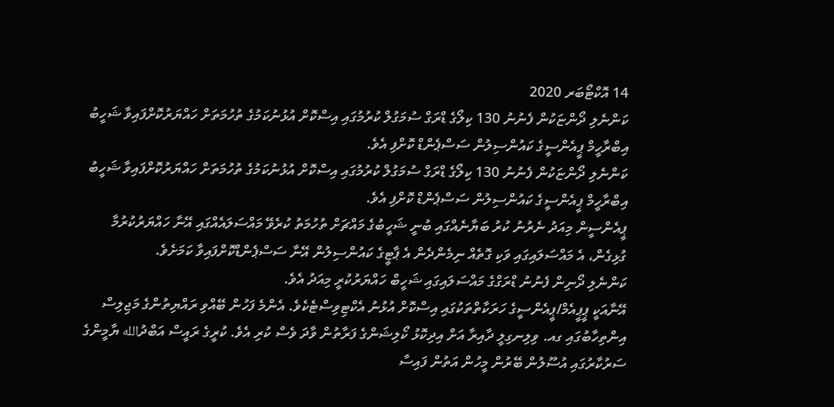14 އޮކްޓޯބަރ 2020
ކަންނެލި ދޯންޏަކުން ފެނުނު 130 ކިލޯގެ ޑްރަގް ސުމަގުލް ކުރުމުގައި އިސްކޮށް އުޅުނުކަމުގެ ތުހުމަތަށް ހައްޔަރުކޮށްފައިވާ ޝަހީބު އިބްރާހީމް ޕީއެންސީގެ ކައުންސިލުން ސަސްޕެންޑް ކޮށްފި އެވެ.
ކަންނެލި ދޯންޏަކުން ފެނުނު 130 ކިލޯގެ ޑްރަގް ސުމަގުލް ކުރުމުގައި އިސްކޮށް އުޅުނުކަމުގެ ތުހުމަތަށް ހައްޔަރުކޮށްފައިވާ ޝަހީބު އިބްރާހީމް ޕީއެންސީގެ ކައުންސިލުން ސަސްޕެންޑް ކޮށްފި އެވެ.
ޕީއެންސީން މިއަދު ނެރުނު ކުރު ބަޔާނެއްގައި ބުނީ ޝަހީބުގެ މައްޗަށް ތުހުމަތު ކުރެވޭ މައްސަލައެއްގައި އޭނާ ހައްޔަރުކުރުމާ ގުޅިގެން، އެ މައްސަލައިގައި ވަކި ގޮތެއް ނިމެންދެން އެ ޕާޓީގެ ކައުންސިލުން އޭނާ ސަސްޕެންޑްކޮށްފައިވާ ކަމަށެވެ.
ކަންނެލި ދޯނިން ފެނުނު ޑްރަގްގެ މައްސަލައިގައި ޝަހީބް ހައްޔަރުކުރީ މިއަދު އެވެ.
އޭނާއަކީ ޕީޕީއެމް/ޕީއެންސީގެ ހަރަކާތްތަކުގައި އިސްކޮށް އުޅުނު އެކްޓިވިސްޓެކެވެ. އެންމެ ފަހުން ބޭއްވި ރައްޔިތުންގެ މަޖިލިސް އިންތިހާބުގައި ގއ. ވިލިނގިލީ ދާއިރާ އަށް އިދިކޮޅު ކޯލިޝަންގެ ފަރާތުން ވާދަ ވެސް ކުރި އެވެ. ކުރީގެ ރައީސް އަބްދުالله ޔާމީންގެ ސަރުކާރުގައި އުސޫލުން ބޭރުން މީހުން އަތުން ފައިސާ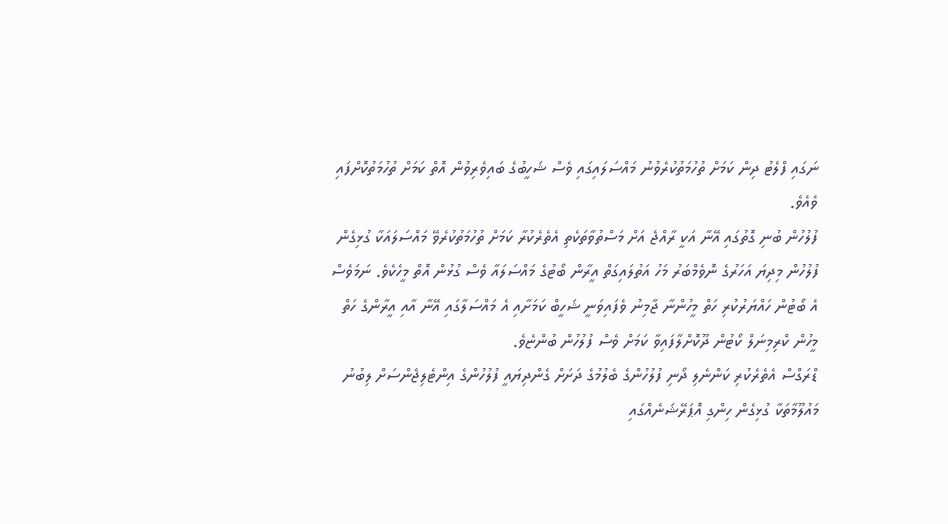ނަގައި ފްލެޓު ދިން ކަމަށް ތުހުމަތުކުރެވުނު މައްސަލައިގައި ވެސް ޝަހީބުގެ ބައިވެރިވުން އޮތް ކަމަށް ތުހުމަތުކޮށްފައި ވެއެވެ.
ފުލުހުން ބުނި ގޮތުގައި އޭނާ އަކީ ރާއްޖެ އަށް މަސްތުވާތަކެތި އެތެރެކުރާ ކަމަށް ތުހުމަތުކުރެވޭ މައްސަލައަކާ ގުޅިގެން ފުލުހުން މިދިޔަ އަހަރުގެ ނޮވެމްބަރު މަހު އަތުލައިގަތް އީރާން ބޯޓުގެ މައްސަލައާ ވެސް ގުޅުން އޮތް މީހެކެވެ. ނަމަވެސް އެ ބޯޓުން ހައްޔަރުކުރި ހަތް މީހުންނާ ޖާމިނު ވެފައިވަނީ ޝަހީބް ކަމަށާއި އެ މައްސަލާގައި އޭނާ އާއި އީރާންގެ ހަތް މީހުން ކްރިމިނަލް ކޯޓުން ދޫކޮށްލާފައިވާ ކަމަށް ވެސް ފުލުހުން ބުންޏެވެ.
ޑްރަގްސް އެތެރެކުރި ކަންނެލި ދޯނި ފުލުހުންގެ ބެލުމުގެ ދަށަށް ގެންދިޔައީ ފުލުހުންގެ އިންޓެލިޖެންސަށް ލިބުނު މައުލޫމާތަކާ ގުޅިގެން ހިންގި އޮޕަރޭޝަނެއްގައި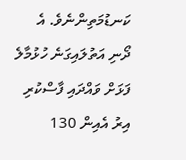ކަނޑުމަތިންނެވެ. އެ ދޯނި އަތުލައިގަނެ ހުޅުމާލެ ފަޅަށް ވައްދައި ފާސްކުރި އިރު އެއިން 130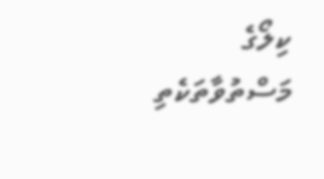ކިލޯގެ މަސްތުވާތަކެތި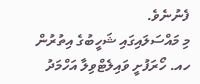ފެނުނެވެ.
މި މައްސަލައިގައި ޝަހީބުގެ އިތުރުން ހއ. ހޯރަފުށީ ވައިލެޓްވިލާ އަހްމަދު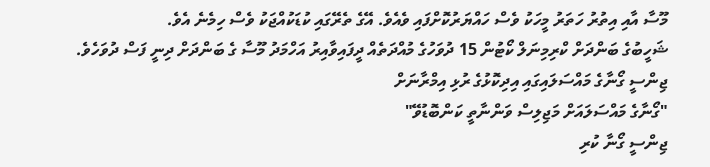މޫސާ އާއި އިތުރު ހަތަރު މީހަކު ވެސް ހައްޔަރުކޮށްފައި ވެއެވެ. އޭގެ ތެރޭގައި ކުޑަކުއްޖަކު ވެސް ހިމެނެ އެވެ.
ޝަހީބުގެ ބަންދަށް ކްރިމިނަލް ކޯޓުން 15 ދުވަހުގެ މުއްދަތެއް ދީފައިވާއިރު އަހްމަދު މޫސާ ގެ ބަންދަށް ދިނީ ފަސް ދުވަހެވެ.
ޖިންސީ ގޯނާގެ މައްސަލައިގައި އިދިކޮޅުގެ ރުޅި އިމްރާނަށް
"ގޯނާގެ މައްސަލައަށް މަޖިލިސް ވަންނާތީ ކަންބޮޑުވޭ"
ޖިންސީ ގޯނާ ކުރި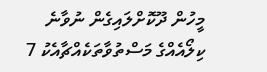މީހުން ދޫކޮށްލައިގެން ނުވާނެ
ކިލޯއެއްގެ މަސްތުވާތަކެއްޗާއެކު 7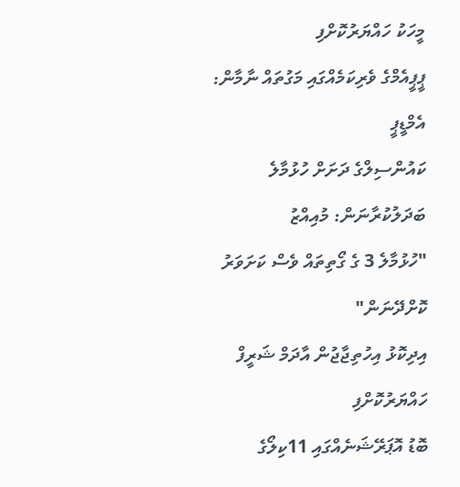މީހަކު ހައްޔަރުކޮށްފި
ޕީޕީއެމްގެ ވެރިކަމެއްގައި މަގުތައް ނާމާން: އެމްޑީޕީ
ކައުންސިލްގެ ދަށަށް ހުޅުމާލެ ބަދަލުކުރާނަން: މުއިއްޒު
"ހުޅުމާލެ 3 ގެ ގޯތިތައް ވެސް ކަށަވަރު ކޮށްދޭނަން"
އިދިކޮޅު އިހުތިޖާޖުން އާދަމް ޝަރީފް ހައްޔަރުކޮށްފި
ބޮޑު އޮޕަރޭޝަނެއްގައި 11ކިލޯގެ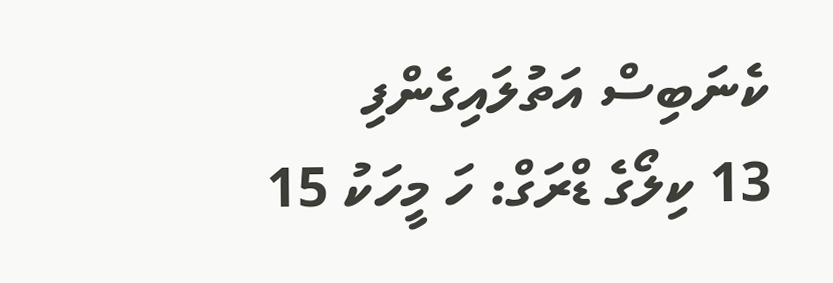ކެނަބިސް އަތުލައިގެންފި
13 ކިލޯގެ ޑްރަގް: ހަ މީހަކު 15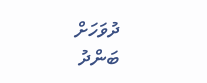ދުވަހަށް ބަންދު